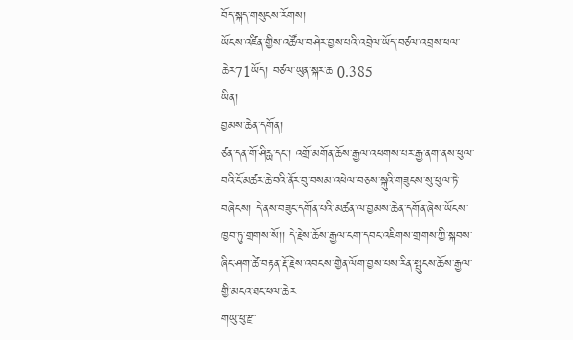བོད་སྐད་གསུངས་རོགས།
ཡོངས་འཛིན་གྱིས་འཚོལ་བཤེར་བྱས་པའི་འབྲེལ་ཡོད་བཙལ་འབྲས་ཕལ་ཆེར71ཡོད། བཙལ་ཡུན་སྐར་ཆ 0.385
ཡིན།
བྱམས་ཆེན་དགོན།
ཙན་དན་གོ་ཤིརྻ་དང་། འགྲོ་མགོན་ཆོས་རྒྱལ་འཕགས་པར་རྒྱ་ནག་ནས་ཕུལ་བའི་ངོ་མཚར་ཆེ་བའི་ནོར་བུ་བསམ་འཕེལ་བཅས་སྐུའི་གཟུངས་སུ་ཕུལ་ཏེ་བཞེངས། དེ་ནས་བཟུང་དགོན་པའི་མཚན་ལ་བྱམས་ཆེན་དགོན་ཞེས་ཡོངས་ཁྱབ་ཏུ་གྲགས་སོ།། དེ་རྗེས་ཆོས་རྒྱལ་ངག་དབང་འཇིགས་གྲགས་ཀྱི་སྐབས་ཞིང་ཤག་ཚེ་བརྟན་རྡོ་རྗེས་འབངས་གྱེན་ལོག་བྱས་པས་རིན་སྤུངས་ཆོས་རྒྱལ་གྱི་མངའ་ཐང་ཕལ་ཆེར
གཡུ་ཕུ་རྫ་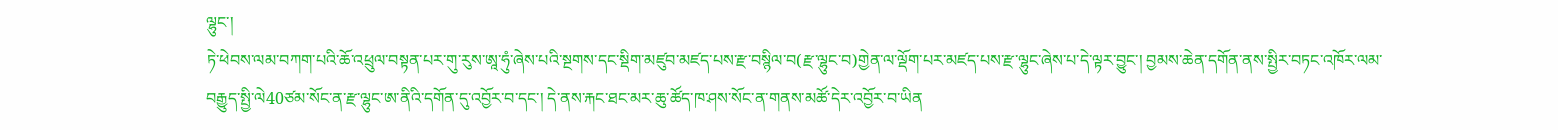ལྷུང་།
ཏེ་ཕེབས་ལམ་བཀག་པའི་ཆོ་འཕྲུལ་བསྟན་པར་གུ་རུས་ཨཱ་ཧུཾ་ཞེས་པའི་སྔགས་དང་སྡིག་མཛུབ་མཛད་པས་རྫ་བསྙིལ་བ(རྫ་ལྷུང་བ)གྱེན་ལ་ལྡོག་པར་མཛད་པས་རྫ་ལྷུང་ཞེས་པ་དེ་ལྟར་བྱུང་། བྱམས་ཆེན་དགོན་ནས་སྤྱིར་བཏང་འཁོར་ལམ་བརྒྱུད་སྤྱི་ལེ40ཙམ་སོང་ན་རྫ་ལྷུང་ཨ་ནིའི་དགོན་དུ་འབྱོར་བ་དང་། དེ་ནས་རྐང་ཐང་མར་ཆུ་ཚོད་ཁ་ཤས་སོང་ན་གནས་མཚོ་དེར་འབྱོར་བ་ཡིན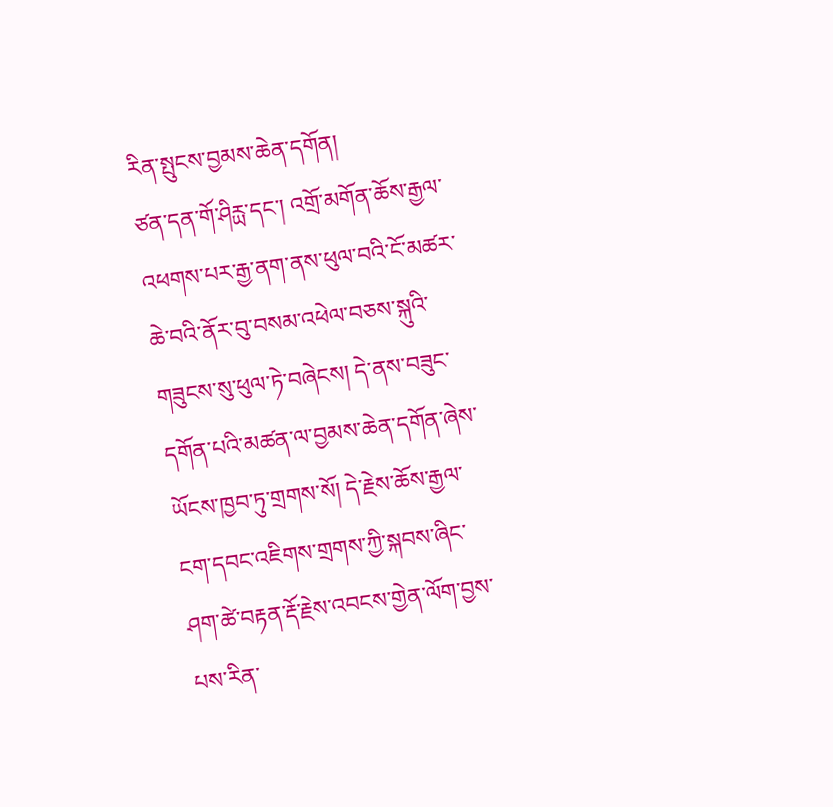རིན་སྤུངས་བྱམས་ཆེན་དགོན།
ཙན་དན་གོ་ཤིརྻ་དང་། འགྲོ་མགོན་ཆོས་རྒྱལ་འཕགས་པར་རྒྱ་ནག་ནས་ཕུལ་བའི་ངོ་མཚར་ཆེ་བའི་ནོར་བུ་བསམ་འཕེལ་བཅས་སྐུའི་གཟུངས་སུ་ཕུལ་ཏེ་བཞེངས། དེ་ནས་བཟུང་དགོན་པའི་མཚན་ལ་བྱམས་ཆེན་དགོན་ཞེས་ཡོངས་ཁྱབ་ཏུ་གྲགས་སོ། དེ་རྗེས་ཆོས་རྒྱལ་ངག་དབང་འཇིགས་གྲགས་ཀྱི་སྐབས་ཞིང་ཤག་ཚེ་བརྟན་རྡོ་རྗེས་འབངས་གྱེན་ལོག་བྱས་པས་རིན་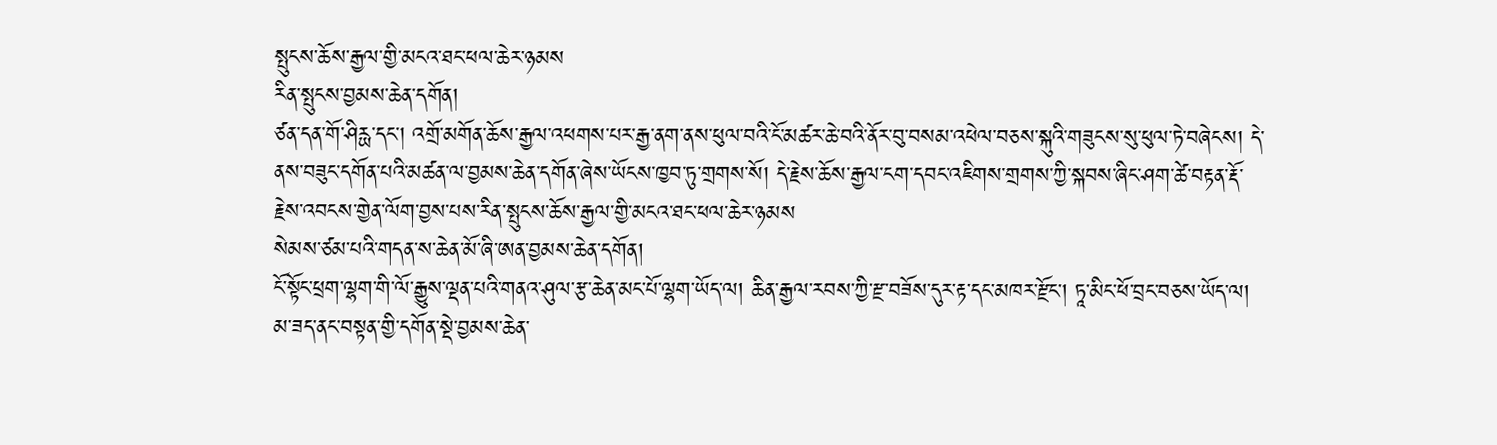སྤུངས་ཆོས་རྒྱལ་གྱི་མངའ་ཐང་ཕལ་ཆེར་ཉམས
རིན་སྤུངས་བྱམས་ཆེན་དགོན།
ཙན་དན་གོ་ཤིརྻ་དང་། འགྲོ་མགོན་ཆོས་རྒྱལ་འཕགས་པར་རྒྱ་ནག་ནས་ཕུལ་བའི་ངོ་མཚར་ཆེ་བའི་ནོར་བུ་བསམ་འཕེལ་བཅས་སྐུའི་གཟུངས་སུ་ཕུལ་ཏེ་བཞེངས། དེ་ནས་བཟུང་དགོན་པའི་མཚན་ལ་བྱམས་ཆེན་དགོན་ཞེས་ཡོངས་ཁྱབ་ཏུ་གྲགས་སོ། དེ་རྗེས་ཆོས་རྒྱལ་ངག་དབང་འཇིགས་གྲགས་ཀྱི་སྐབས་ཞིང་ཤག་ཚེ་བརྟན་རྡོ་རྗེས་འབངས་གྱེན་ལོག་བྱས་པས་རིན་སྤུངས་ཆོས་རྒྱལ་གྱི་མངའ་ཐང་ཕལ་ཆེར་ཉམས
སེམས་ཙམ་པའི་གདན་ས་ཆེན་མོ་ཞི་ཨན་བྱམས་ཆེན་དགོན།
ངོ་སྟོང་ཕྲག་ལྷག་གི་ལོ་རྒྱུས་ལྡན་པའི་གནའ་ཤུལ་རྩ་ཆེན་མང་པོ་ལྷག་ཡོད་ལ། ཆིན་རྒྱལ་རབས་ཀྱི་རྫ་བཟོས་དུར་རྟ་དང་མཁར་རྫོང་། ཏཱ་མིང་ཕོ་བྲང་བཅས་ཡོད་ལ། མ་ཟད་ནང་བསྟན་གྱི་དགོན་སྡེ་བྱམས་ཆེན་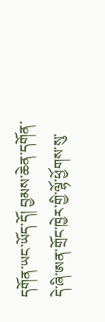དགོན་ཡང་ཡོད་དོ། བྱམས་ཆེན་དགོན་དེ་ཞི་ཨན་གྲོང་ཁྱེར་གྱི་ལྷོ་ཕྱོགས་སུ་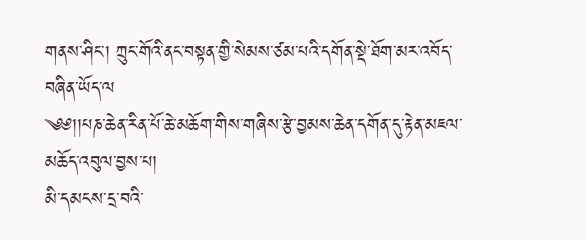གནས་ཤིང་། ཀྲུང་གོའི་ནང་བསྟན་གྱི་སེམས་ཙམ་པའི་དགོན་སྡེ་ཐོག་མར་འབོད་བཞིན་ཡོད་ལ
༄༅།།པཎ་ཆེན་རིན་པོ་ཆེ་མཆོག་གིས་གཞིས་རྩེ་བྱམས་ཆེན་དགོན་དུ་རྟེན་མཇལ་མཆོད་འབུལ་བྱས་པ།
མི་དམངས་དྲ་བའི་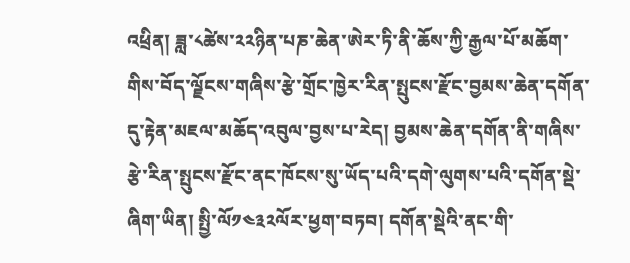འཕྲིན། ཟླ་༨ཚེས་༢༢ཉིན་པཎ་ཆེན་ཨེར་ཏི་ནི་ཆོས་ཀྱི་རྒྱལ་པོ་མཆོག་གིས་བོད་ལྗོངས་གཞིས་རྩེ་གྲོང་ཁྱེར་རིན་སྤུངས་རྫོང་བྱམས་ཆེན་དགོན་དུ་རྟེན་མཇལ་མཆོད་འབུལ་བྱས་པ་རེད། བྱམས་ཆེན་དགོན་ནི་གཞིས་རྩེ་རིན་སྤུངས་རྫོང་ནང་ཁོངས་སུ་ཡོད་པའི་དགེ་ལུགས་པའི་དགོན་སྡེ་ཞིག་ཡིན། སྤྱི་ལོ༡༤༣༢ལོར་ཕྱག་བཏབ། དགོན་སྡེའི་ནང་གི་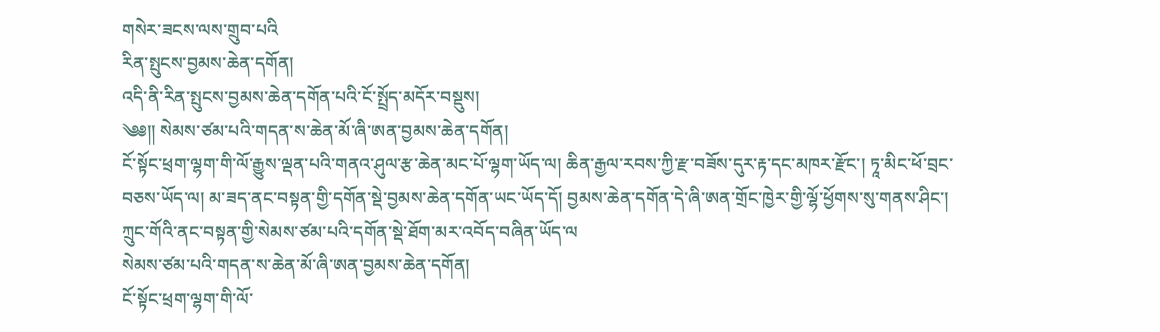གསེར་ཟངས་ལས་གྲུབ་པའི
རིན་སྤུངས་བྱམས་ཆེན་དགོན།
འདི་ནི་རིན་སྤུངས་བྱམས་ཆེན་དགོན་པའི་ངོ་སྤྲོད་མདོར་བསྡུས།
༄༅།། སེམས་ཙམ་པའི་གདན་ས་ཆེན་མོ་ཞི་ཨན་བྱམས་ཆེན་དགོན།
ངོ་སྟོང་ཕྲག་ལྷག་གི་ལོ་རྒྱུས་ལྡན་པའི་གནའ་ཤུལ་རྩ་ཆེན་མང་པོ་ལྷག་ཡོད་ལ། ཆིན་རྒྱལ་རབས་ཀྱི་རྫ་བཟོས་དུར་རྟ་དང་མཁར་རྫོང་། ཏཱ་མིང་ཕོ་བྲང་བཅས་ཡོད་ལ། མ་ཟད་ནང་བསྟན་གྱི་དགོན་སྡེ་བྱམས་ཆེན་དགོན་ཡང་ཡོད་དོ། བྱམས་ཆེན་དགོན་དེ་ཞི་ཨན་གྲོང་ཁྱེར་གྱི་ལྷོ་ཕྱོགས་སུ་གནས་ཤིང་། ཀྲུང་གོའི་ནང་བསྟན་གྱི་སེམས་ཙམ་པའི་དགོན་སྡེ་ཐོག་མར་འབོད་བཞིན་ཡོད་ལ
སེམས་ཙམ་པའི་གདན་ས་ཆེན་མོ་ཞི་ཨན་བྱམས་ཆེན་དགོན།
ངོ་སྟོང་ཕྲག་ལྷག་གི་ལོ་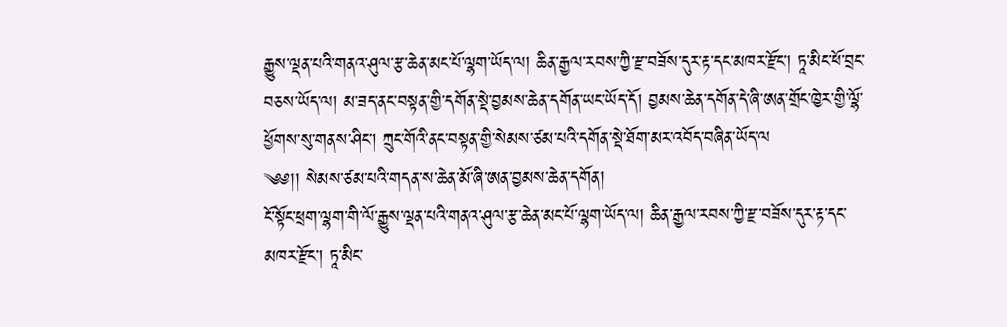རྒྱུས་ལྡན་པའི་གནའ་ཤུལ་རྩ་ཆེན་མང་པོ་ལྷག་ཡོད་ལ། ཆིན་རྒྱལ་རབས་ཀྱི་རྫ་བཟོས་དུར་རྟ་དང་མཁར་རྫོང་། ཏཱ་མིང་ཕོ་བྲང་བཅས་ཡོད་ལ། མ་ཟད་ནང་བསྟན་གྱི་དགོན་སྡེ་བྱམས་ཆེན་དགོན་ཡང་ཡོད་དོ། བྱམས་ཆེན་དགོན་དེ་ཞི་ཨན་གྲོང་ཁྱེར་གྱི་ལྷོ་ཕྱོགས་སུ་གནས་ཤིང་། ཀྲུང་གོའི་ནང་བསྟན་གྱི་སེམས་ཙམ་པའི་དགོན་སྡེ་ཐོག་མར་འབོད་བཞིན་ཡོད་ལ
༄༅།། སེམས་ཙམ་པའི་གདན་ས་ཆེན་མོ་ཞི་ཨན་བྱམས་ཆེན་དགོན།
ངོ་སྟོང་ཕྲག་ལྷག་གི་ལོ་རྒྱུས་ལྡན་པའི་གནའ་ཤུལ་རྩ་ཆེན་མང་པོ་ལྷག་ཡོད་ལ། ཆིན་རྒྱལ་རབས་ཀྱི་རྫ་བཟོས་དུར་རྟ་དང་མཁར་རྫོང་། ཏཱ་མིང་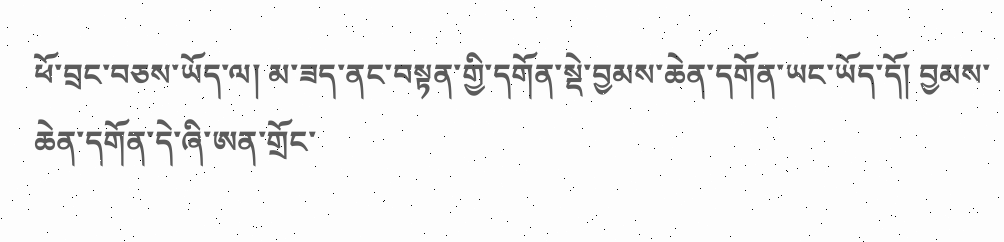ཕོ་བྲང་བཅས་ཡོད་ལ། མ་ཟད་ནང་བསྟན་གྱི་དགོན་སྡེ་བྱམས་ཆེན་དགོན་ཡང་ཡོད་དོ། བྱམས་ཆེན་དགོན་དེ་ཞི་ཨན་གྲོང་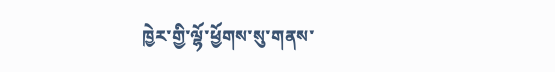ཁྱེར་གྱི་ལྷོ་ཕྱོགས་སུ་གནས་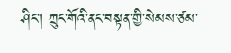ཤིང་། ཀྲུང་གོའི་ནང་བསྟན་གྱི་སེམས་ཙམ་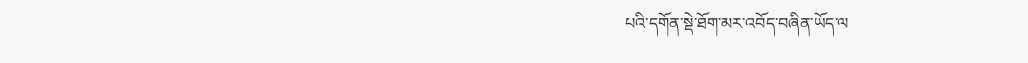པའི་དགོན་སྡེ་ཐོག་མར་འབོད་བཞིན་ཡོད་ལ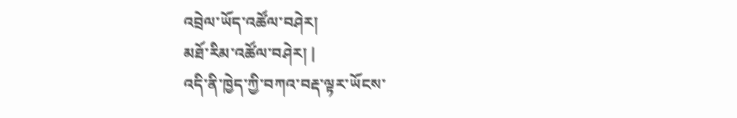འབྲེལ་ཡོད་འཚོལ་བཤེར།
མཐོ་རིམ་འཚོལ་བཤེར། |
འདི་ནི་ཁྱེད་ཀྱི་བཀའ་བརྡ་ལྟར་ཡོངས་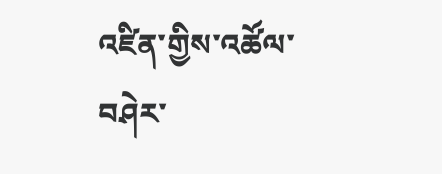འཛིན་གྱིས་འཚོལ་བཤེར་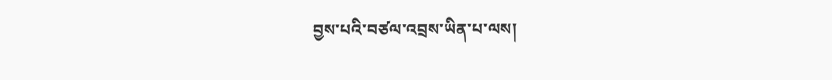བྱས་པའི་བཙལ་འབྲས་ཡིན་པ་ལས།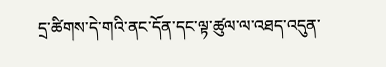དྲ་ཚིགས་དེ་གའི་ནང་དོན་དང་ལྟ་ཚུལ་ལ་འཐད་འདུན་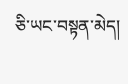ཅི་ཡང་བསྟན་མེད།